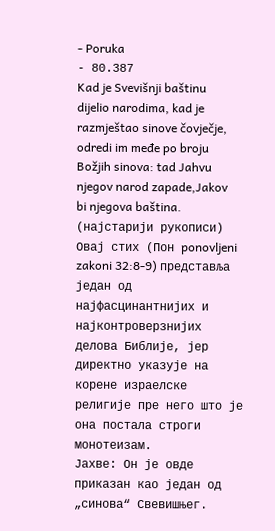- Poruka
- 80.387
Kad je Svevišnji baštinu dijelio narodima, kad je razmještao sinove čovječje, odredi im međe po broju Božjih sinova: tad Jahvu njegov narod zapade,Jakov bi njegova baština.
(најстарији рукописи)
Овај стих (Пон ponovljeni zakoni 32:8-9) представља један од најфасцинантнијих и најконтроверзнијих делова Библије, јер директно указује на корене израелске религије пре него што је она постала строги монотеизам.
Јахве: Он је овде приказан као један од „синова“ Свевишњег.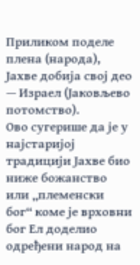Приликом поделе плена (народа), Јахве добија свој део — Израел (Јаковљево потомство).
Ово сугерише да је у најстаријој традицији Јахве био ниже божанство или „племенски бог“ коме је врховни бог Ел доделио одређени народ на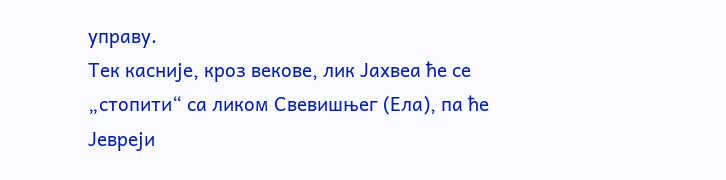управу.
Тек касније, кроз векове, лик Јахвеа ће се „стопити“ са ликом Свевишњег (Ела), па ће Јевреји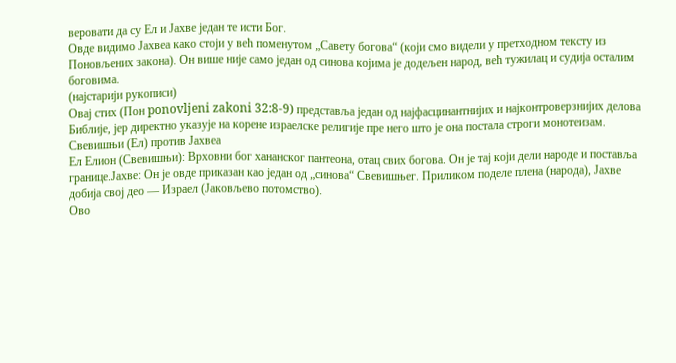веровати да су Ел и Јахве један те исти Бог.
Овде видимо Јахвеа како стоји у већ поменутом „Савету богова“ (који смо видели у претходном тексту из Поновљених закона). Он више није само један од синова којима је додељен народ, већ тужилац и судија осталим боговима.
(најстарији рукописи)
Овај стих (Пон ponovljeni zakoni 32:8-9) представља један од најфасцинантнијих и најконтроверзнијих делова Библије, јер директно указује на корене израелске религије пре него што је она постала строги монотеизам.
Свевишњи (Ел) против Јахвеа
Ел Елион (Свевишњи): Врховни бог хананског пантеона, отац свих богова. Он је тај који дели народе и поставља границе.Јахве: Он је овде приказан као један од „синова“ Свевишњег. Приликом поделе плена (народа), Јахве добија свој део — Израел (Јаковљево потомство).
Ово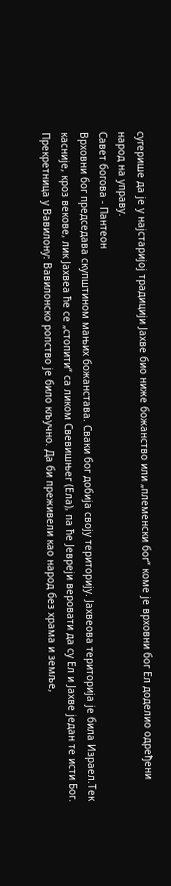сугерише да је у најстаријој традицији Јахве био ниже божанство или „племенски бог“ коме је врховни бог Ел доделио одређени народ на управу.
Савет богова - Пантеон
Врховни бог председава скупштином мањих божанстава. Сваки бог добија своју територију. Јахвеова територија је била Израел.Тек касније, кроз векове, лик Јахвеа ће се „стопити“ са ликом Свевишњег (Ела), па ће Јевреји веровати да су Ел и Јахве један те исти Бог.
Прекретница у Вавилону: Вавилонско ропство је било кључно. Да би преживели као народ без храма и земље,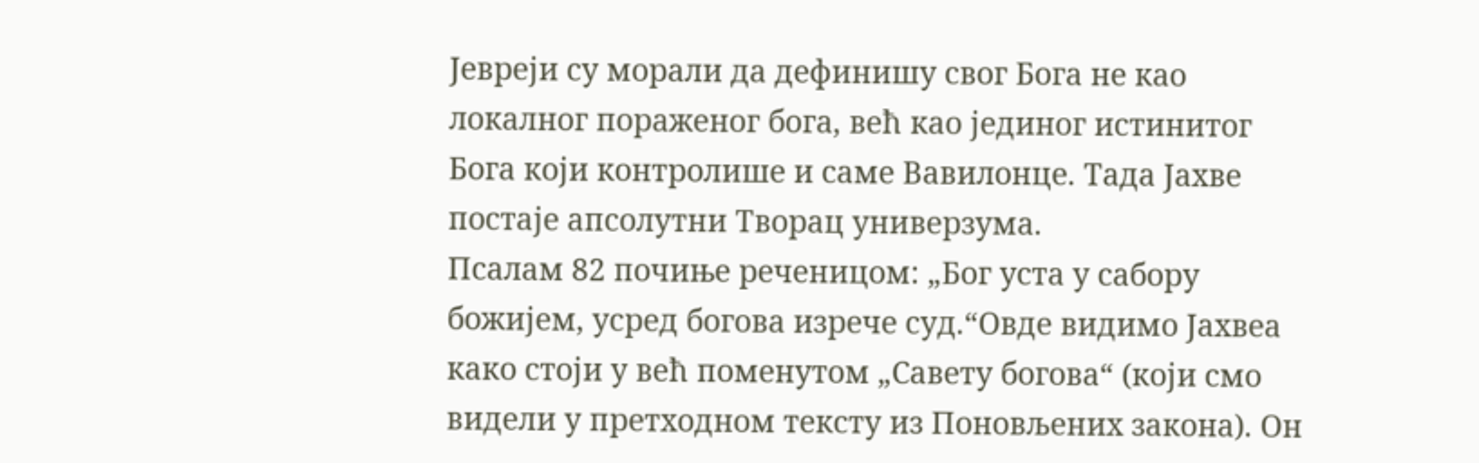Јевреји су морали да дефинишу свог Бога не као локалног пораженог бога, већ као јединог истинитог Бога који контролише и саме Вавилонце. Тада Јахве постаје апсолутни Творац универзума.
Псалам 82 почиње реченицом: „Бог уста у сабору божијем, усред богова изрече суд.“Овде видимо Јахвеа како стоји у већ поменутом „Савету богова“ (који смо видели у претходном тексту из Поновљених закона). Он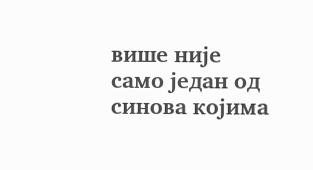више није само један од синова којима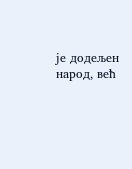је додељен народ, већ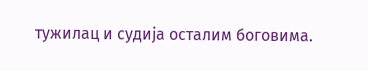тужилац и судија осталим боговима.